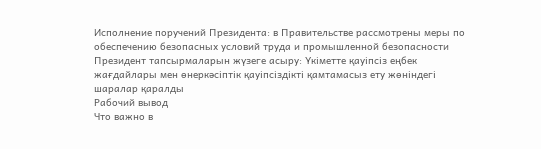Исполнение поручений Президента: в Правительстве рассмотрены меры по обеспечению безопасных условий труда и промышленной безопасности
Президент тапсырмаларын жүзеге асыру: Үкіметте қауіпсіз еңбек жағдайлары мен өнеркәсіптік қауіпсіздікті қамтамасыз ету жөніндегі шаралар қаралды
Рабочий вывод
Что важно в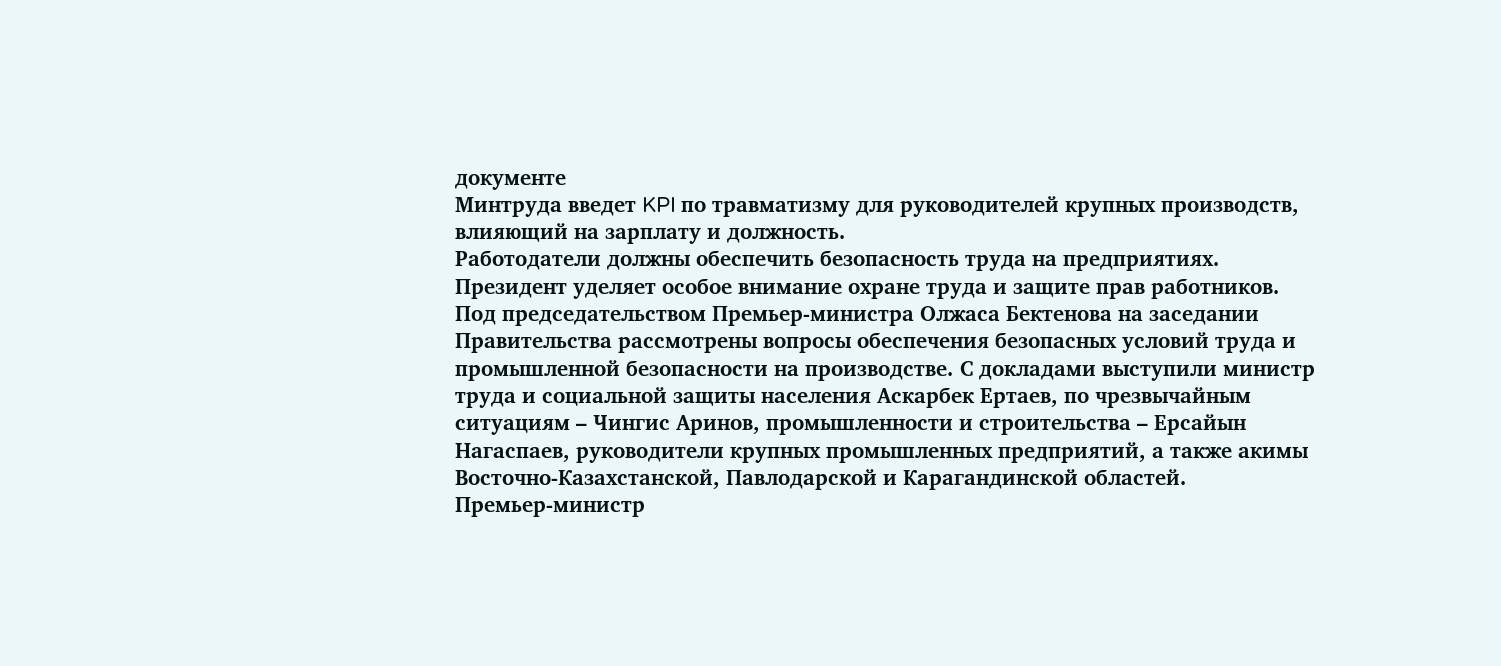документе
Минтруда введет KPI по травматизму для руководителей крупных производств, влияющий на зарплату и должность.
Работодатели должны обеспечить безопасность труда на предприятиях.
Президент уделяет особое внимание охране труда и защите прав работников.
Под председательством Премьер-министра Олжаса Бектенова на заседании Правительства рассмотрены вопросы обеспечения безопасных условий труда и промышленной безопасности на производстве. С докладами выступили министр труда и социальной защиты населения Аскарбек Ертаев, по чрезвычайным ситуациям – Чингис Аринов, промышленности и строительства – Ерсайын Нагаспаев, руководители крупных промышленных предприятий, а также акимы Восточно-Казахстанской, Павлодарской и Карагандинской областей.
Премьер-министр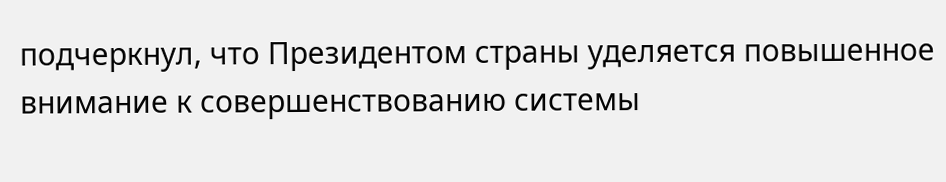подчеркнул, что Президентом страны уделяется повышенное внимание к совершенствованию системы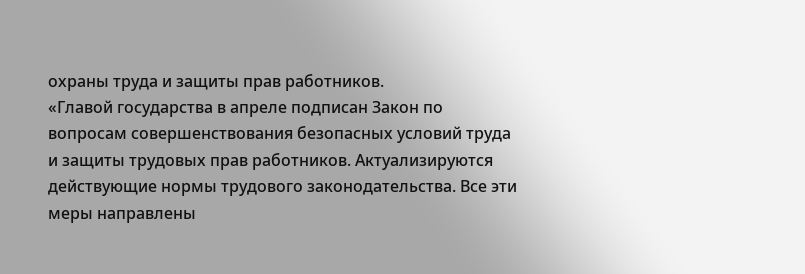охраны труда и защиты прав работников.
«Главой государства в апреле подписан Закон по вопросам совершенствования безопасных условий труда и защиты трудовых прав работников. Актуализируются действующие нормы трудового законодательства. Все эти меры направлены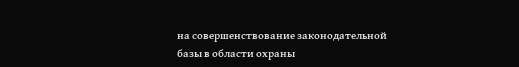на совершенствование законодательной базы в области охраны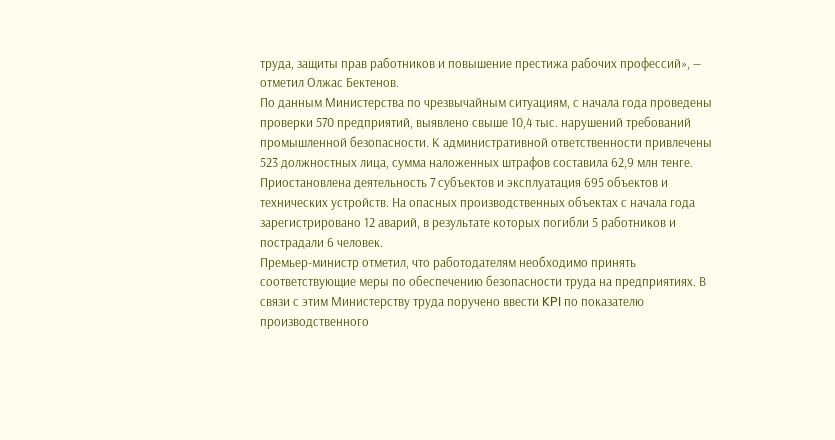труда, защиты прав работников и повышение престижа рабочих профессий», — отметил Олжас Бектенов.
По данным Министерства по чрезвычайным ситуациям, с начала года проведены проверки 570 предприятий, выявлено свыше 10,4 тыс. нарушений требований промышленной безопасности. К административной ответственности привлечены 523 должностных лица, сумма наложенных штрафов составила 62,9 млн тенге. Приостановлена деятельность 7 субъектов и эксплуатация 695 объектов и технических устройств. На опасных производственных объектах с начала года зарегистрировано 12 аварий, в результате которых погибли 5 работников и пострадали 6 человек.
Премьер-министр отметил, что работодателям необходимо принять соответствующие меры по обеспечению безопасности труда на предприятиях. В связи с этим Министерству труда поручено ввести KPI по показателю производственного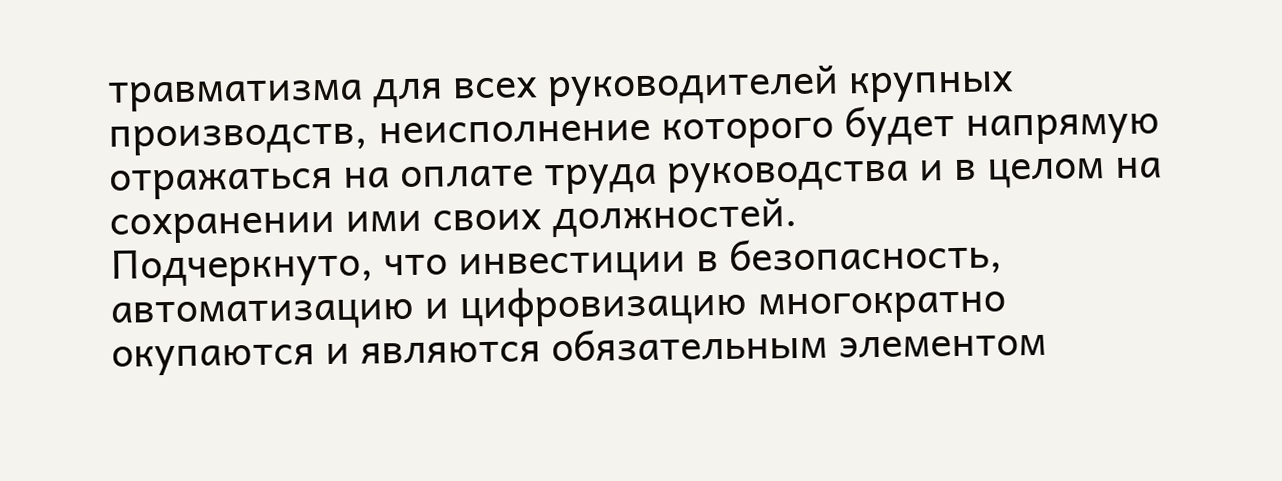травматизма для всех руководителей крупных производств, неисполнение которого будет напрямую отражаться на оплате труда руководства и в целом на сохранении ими своих должностей.
Подчеркнуто, что инвестиции в безопасность, автоматизацию и цифровизацию многократно окупаются и являются обязательным элементом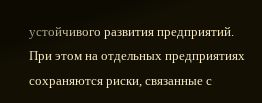устойчивого развития предприятий.
При этом на отдельных предприятиях сохраняются риски, связанные с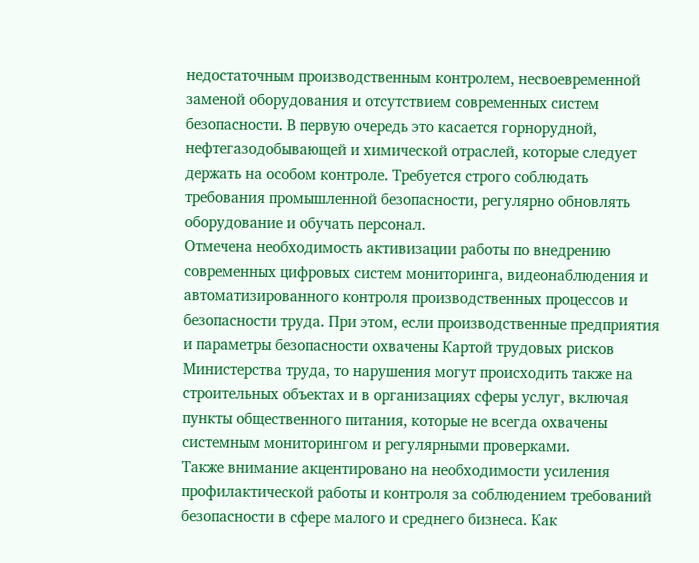недостаточным производственным контролем, несвоевременной заменой оборудования и отсутствием современных систем безопасности. В первую очередь это касается горнорудной, нефтегазодобывающей и химической отраслей, которые следует держать на особом контроле. Требуется строго соблюдать требования промышленной безопасности, регулярно обновлять оборудование и обучать персонал.
Отмечена необходимость активизации работы по внедрению современных цифровых систем мониторинга, видеонаблюдения и автоматизированного контроля производственных процессов и безопасности труда. При этом, если производственные предприятия и параметры безопасности охвачены Картой трудовых рисков Министерства труда, то нарушения могут происходить также на строительных объектах и в организациях сферы услуг, включая пункты общественного питания, которые не всегда охвачены системным мониторингом и регулярными проверками.
Также внимание акцентировано на необходимости усиления профилактической работы и контроля за соблюдением требований безопасности в сфере малого и среднего бизнеса. Как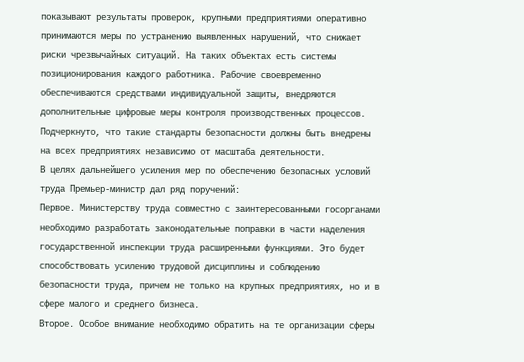показывают результаты проверок, крупными предприятиями оперативно принимаются меры по устранению выявленных нарушений, что снижает риски чрезвычайных ситуаций. На таких объектах есть системы позиционирования каждого работника. Рабочие своевременно обеспечиваются средствами индивидуальной защиты, внедряются дополнительные цифровые меры контроля производственных процессов. Подчеркнуто, что такие стандарты безопасности должны быть внедрены на всех предприятиях независимо от масштаба деятельности.
В целях дальнейшего усиления мер по обеспечению безопасных условий труда Премьер-министр дал ряд поручений:
Первое. Министерству труда совместно с заинтересованными госорганами необходимо разработать законодательные поправки в части наделения государственной инспекции труда расширенными функциями. Это будет способствовать усилению трудовой дисциплины и соблюдению безопасности труда, причем не только на крупных предприятиях, но и в сфере малого и среднего бизнеса.
Второе. Особое внимание необходимо обратить на те организации сферы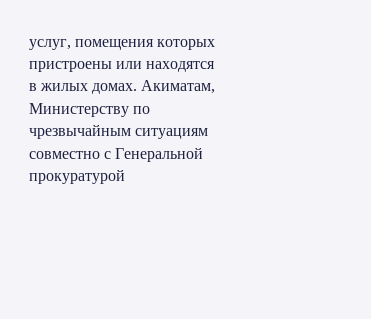услуг, помещения которых пристроены или находятся в жилых домах. Акиматам, Министерству по чрезвычайным ситуациям совместно с Генеральной прокуратурой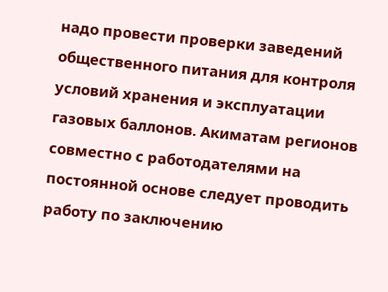надо провести проверки заведений общественного питания для контроля условий хранения и эксплуатации газовых баллонов. Акиматам регионов совместно с работодателями на постоянной основе следует проводить работу по заключению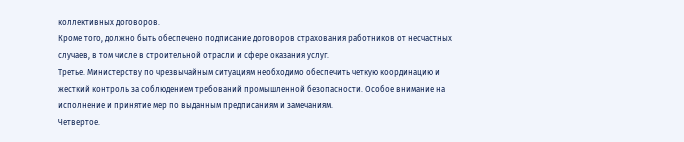коллективных договоров.
Кроме того, должно быть обеспечено подписание договоров страхования работников от несчастных случаев, в том числе в строительной отрасли и сфере оказания услуг.
Третье. Министерству по чрезвычайным ситуациям необходимо обеспечить четкую координацию и жесткий контроль за соблюдением требований промышленной безопасности. Особое внимание на исполнение и принятие мер по выданным предписаниям и замечаниям.
Четвертое.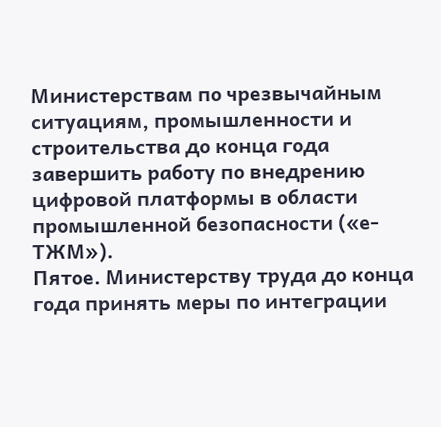Министерствам по чрезвычайным ситуациям, промышленности и строительства до конца года завершить работу по внедрению цифровой платформы в области промышленной безопасности («е-ТЖМ»).
Пятое. Министерству труда до конца года принять меры по интеграции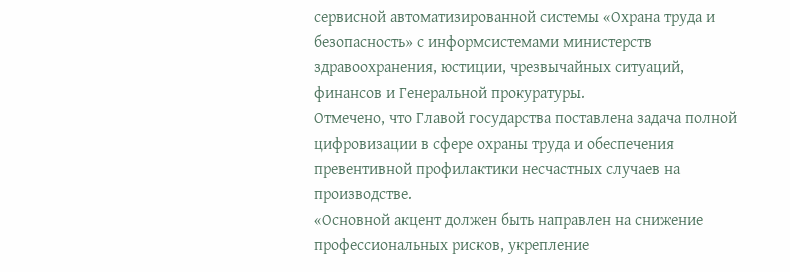сервисной автоматизированной системы «Охрана труда и безопасность» с информсистемами министерств здравоохранения, юстиции, чрезвычайных ситуаций, финансов и Генеральной прокуратуры.
Отмечено, что Главой государства поставлена задача полной цифровизации в сфере охраны труда и обеспечения превентивной профилактики несчастных случаев на производстве.
«Основной акцент должен быть направлен на снижение профессиональных рисков, укрепление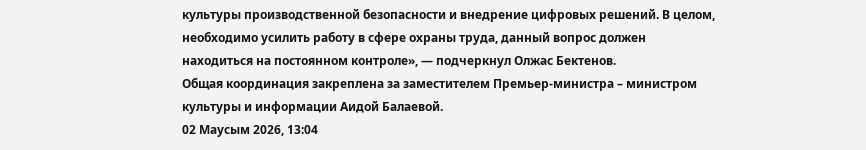культуры производственной безопасности и внедрение цифровых решений. В целом, необходимо усилить работу в сфере охраны труда, данный вопрос должен находиться на постоянном контроле», — подчеркнул Олжас Бектенов.
Общая координация закреплена за заместителем Премьер-министра – министром культуры и информации Аидой Балаевой.
02 Маусым 2026, 13:04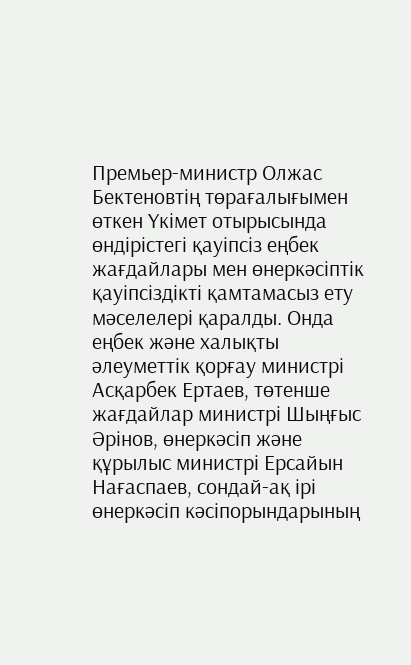Премьер-министр Олжас Бектеновтің төрағалығымен өткен Үкімет отырысында өндірістегі қауіпсіз еңбек жағдайлары мен өнеркәсіптік қауіпсіздікті қамтамасыз ету мәселелері қаралды. Онда еңбек және халықты әлеуметтік қорғау министрі Асқарбек Ертаев, төтенше жағдайлар министрі Шыңғыс Әрінов, өнеркәсіп және құрылыс министрі Ерсайын Нағаспаев, сондай-ақ ірі өнеркәсіп кәсіпорындарының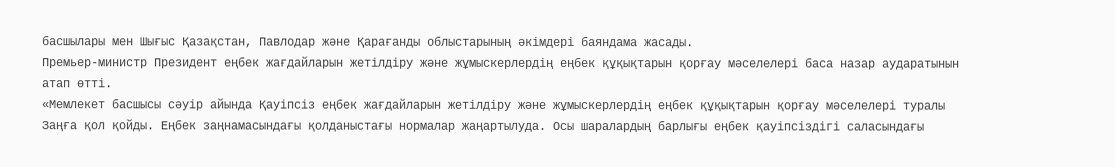басшылары мен Шығыс Қазақстан, Павлодар және Қарағанды облыстарының әкімдері баяндама жасады.
Премьер-министр Президент еңбек жағдайларын жетілдіру және жұмыскерлердің еңбек құқықтарын қорғау мәселелері баса назар аударатынын атап өтті.
«Мемлекет басшысы сәуір айында Қауіпсіз еңбек жағдайларын жетілдіру және жұмыскерлердің еңбек құқықтарын қорғау мәселелері туралы Заңға қол қойды. Еңбек заңнамасындағы қолданыстағы нормалар жаңартылуда. Осы шаралардың барлығы еңбек қауіпсіздігі саласындағы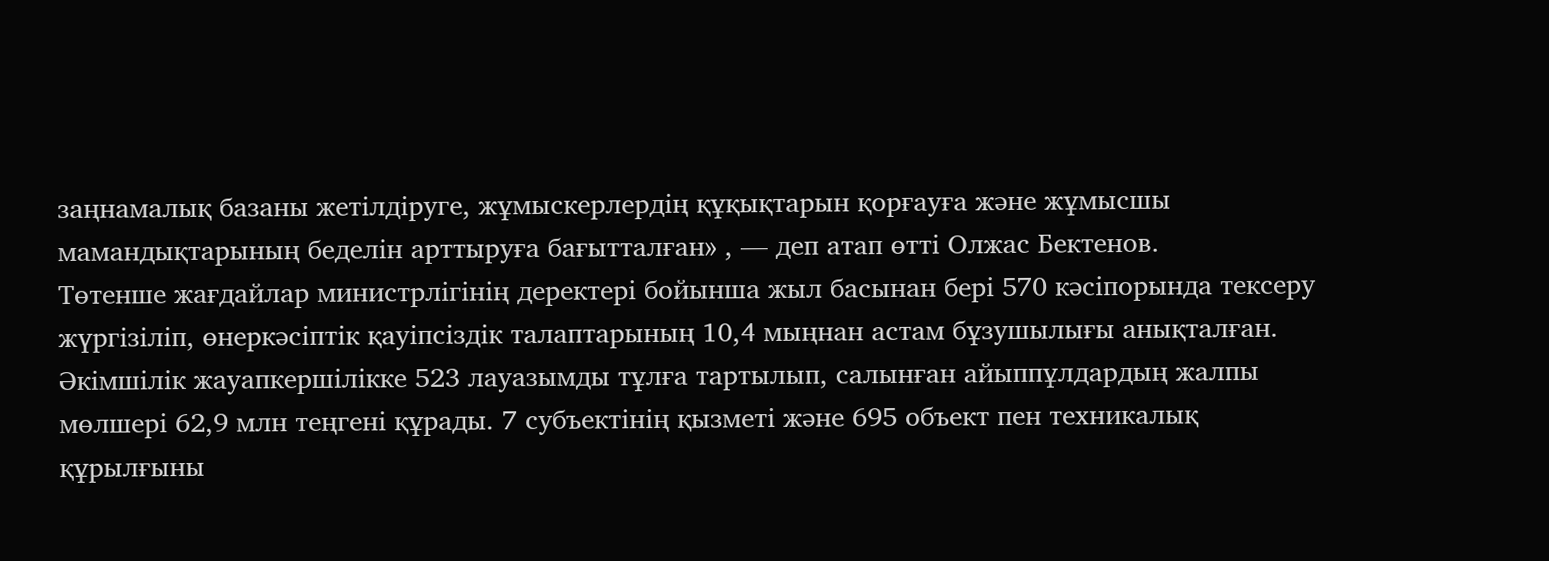заңнамалық базаны жетілдіруге, жұмыскерлердің құқықтарын қорғауға және жұмысшы мамандықтарының беделін арттыруға бағытталған» , — деп атап өтті Олжас Бектенов.
Төтенше жағдайлар министрлігінің деректері бойынша жыл басынан бері 570 кәсіпорында тексеру жүргізіліп, өнеркәсіптік қауіпсіздік талаптарының 10,4 мыңнан астам бұзушылығы анықталған. Әкімшілік жауапкершілікке 523 лауазымды тұлға тартылып, салынған айыппұлдардың жалпы мөлшері 62,9 млн теңгені құрады. 7 субъектінің қызметі және 695 объект пен техникалық құрылғыны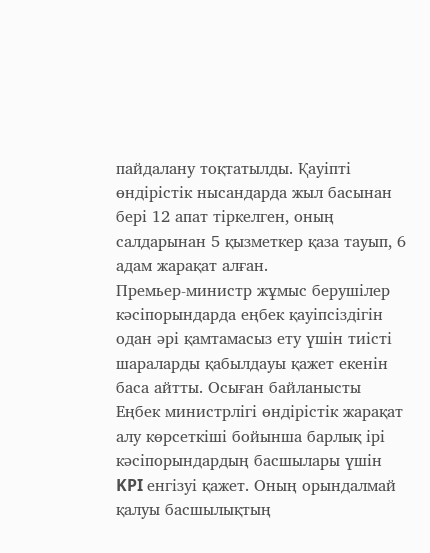пайдалану тоқтатылды. Қауіпті өндірістік нысандарда жыл басынан бері 12 апат тіркелген, оның салдарынан 5 қызметкер қаза тауып, 6 адам жарақат алған.
Премьер-министр жұмыс берушілер кәсіпорындарда еңбек қауіпсіздігін одан әрі қамтамасыз ету үшін тиісті шараларды қабылдауы қажет екенін баса айтты. Осыған байланысты Еңбек министрлігі өндірістік жарақат алу көрсеткіші бойынша барлық ірі кәсіпорындардың басшылары үшін KPI енгізуі қажет. Оның орындалмай қалуы басшылықтың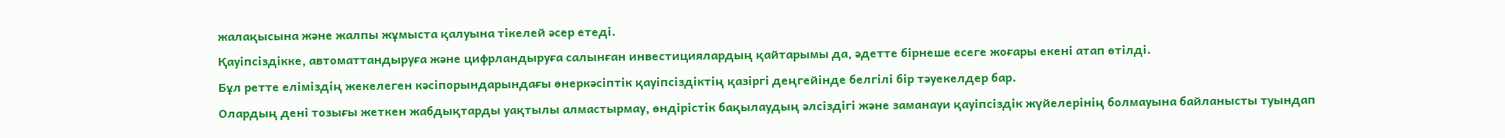жалақысына және жалпы жұмыста қалуына тікелей әсер етеді.
Қауіпсіздікке, автоматтандыруға және цифрландыруға салынған инвестициялардың қайтарымы да, әдетте бірнеше есеге жоғары екені атап өтілді.
Бұл ретте еліміздің жекелеген кәсіпорындарындағы өнеркәсіптік қауіпсіздіктің қазіргі деңгейінде белгілі бір тәуекелдер бар.
Олардың дені тозығы жеткен жабдықтарды уақтылы алмастырмау, өндірістік бақылаудың әлсіздігі және заманауи қауіпсіздік жүйелерінің болмауына байланысты туындап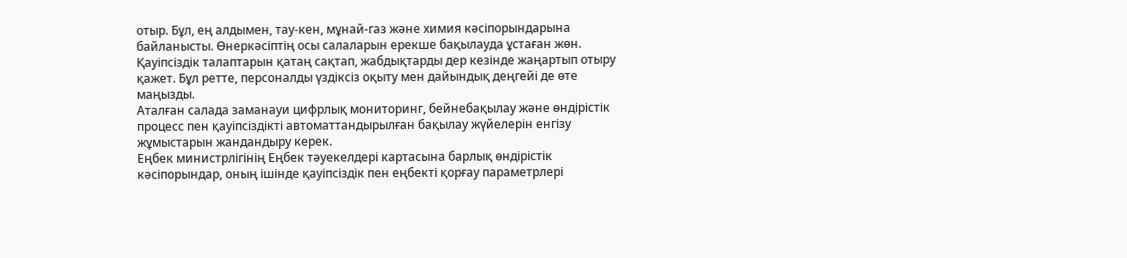отыр. Бұл, ең алдымен, тау-кен, мұнай-газ және химия кәсіпорындарына байланысты. Өнеркәсіптің осы салаларын ерекше бақылауда ұстаған жөн.
Қауіпсіздік талаптарын қатаң сақтап, жабдықтарды дер кезінде жаңартып отыру қажет. Бұл ретте, персоналды үздіксіз оқыту мен дайындық деңгейі де өте маңызды.
Аталған салада заманауи цифрлық мониторинг, бейнебақылау және өндірістік процесс пен қауіпсіздікті автоматтандырылған бақылау жүйелерін енгізу жұмыстарын жандандыру керек.
Еңбек министрлігінің Еңбек тәуекелдері картасына барлық өндірістік кәсіпорындар, оның ішінде қауіпсіздік пен еңбекті қорғау параметрлері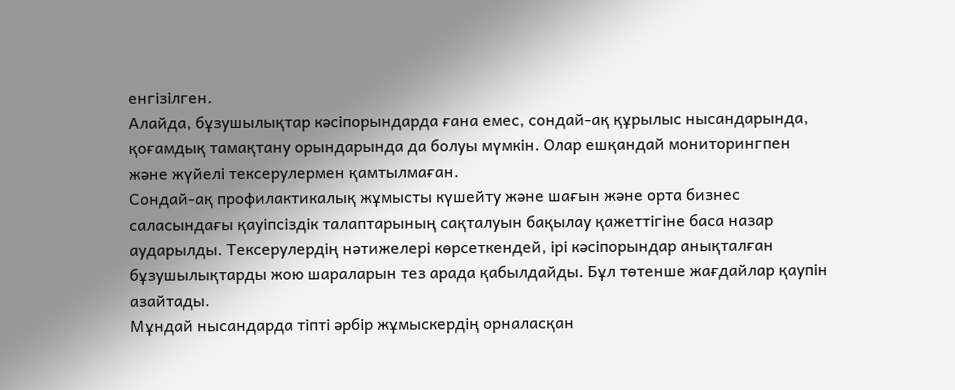енгізілген.
Алайда, бұзушылықтар кәсіпорындарда ғана емес, сондай-ақ құрылыс нысандарында, қоғамдық тамақтану орындарында да болуы мүмкін. Олар ешқандай мониторингпен және жүйелі тексерулермен қамтылмаған.
Сондай-ақ профилактикалық жұмысты күшейту және шағын және орта бизнес саласындағы қауіпсіздік талаптарының сақталуын бақылау қажеттігіне баса назар аударылды. Тексерулердің нәтижелері көрсеткендей, ірі кәсіпорындар анықталған бұзушылықтарды жою шараларын тез арада қабылдайды. Бұл төтенше жағдайлар қаупін азайтады.
Мұндай нысандарда тіпті әрбір жұмыскердің орналасқан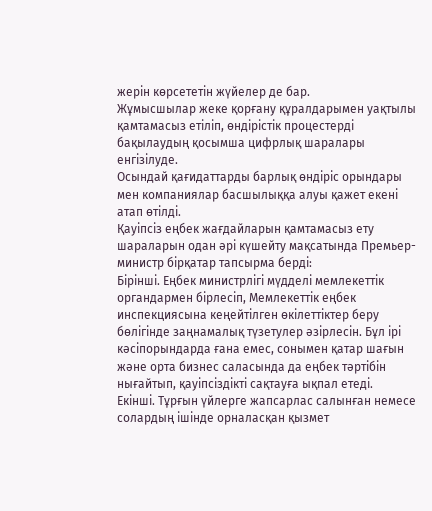жерін көрсететін жүйелер де бар.
Жұмысшылар жеке қорғану құралдарымен уақтылы қамтамасыз етіліп, өндірістік процестерді бақылаудың қосымша цифрлық шаралары енгізілуде.
Осындай қағидаттарды барлық өндіріс орындары мен компаниялар басшылыққа алуы қажет екені атап өтілді.
Қауіпсіз еңбек жағдайларын қамтамасыз ету шараларын одан әрі күшейту мақсатында Премьер-министр бірқатар тапсырма берді:
Бірінші. Еңбек министрлігі мүдделі мемлекеттік органдармен бірлесіп, Мемлекеттік еңбек инспекциясына кеңейтілген өкілеттіктер беру бөлігінде заңнамалық түзетулер әзірлесін. Бұл ірі кәсіпорындарда ғана емес, сонымен қатар шағын және орта бизнес саласында да еңбек тәртібін нығайтып, қауіпсіздікті сақтауға ықпал етеді.
Екінші. Тұрғын үйлерге жапсарлас салынған немесе солардың ішінде орналасқан қызмет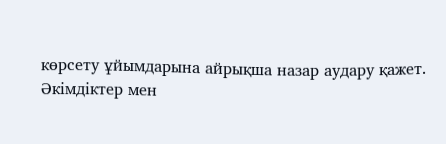көрсету ұйымдарына айрықша назар аудару қажет.
Әкімдіктер мен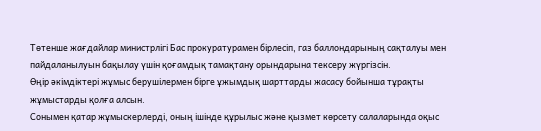Төтенше жағдайлар министрлігі Бас прокуратурамен бірлесіп, газ баллондарының сақталуы мен пайдаланылуын бақылау үшін қоғамдық тамақтану орындарына тексеру жүргізсін.
Өңір әкімдіктері жұмыс берушілермен бірге ұжымдық шарттарды жасасу бойынша тұрақты жұмыстарды қолға алсын.
Сонымен қатар жұмыскерлерді, оның ішінде құрылыс және қызмет көрсету салаларында оқыс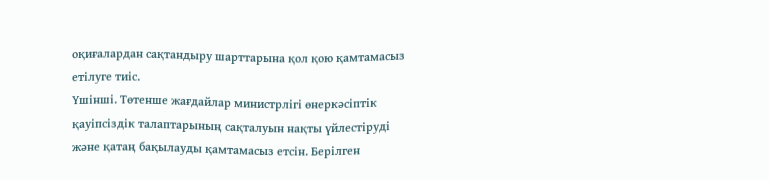оқиғалардан сақтандыру шарттарына қол қою қамтамасыз етілуге тиіс.
Үшінші. Төтенше жағдайлар министрлігі өнеркәсіптік қауіпсіздік талаптарының сақталуын нақты үйлестіруді және қатаң бақылауды қамтамасыз етсін. Берілген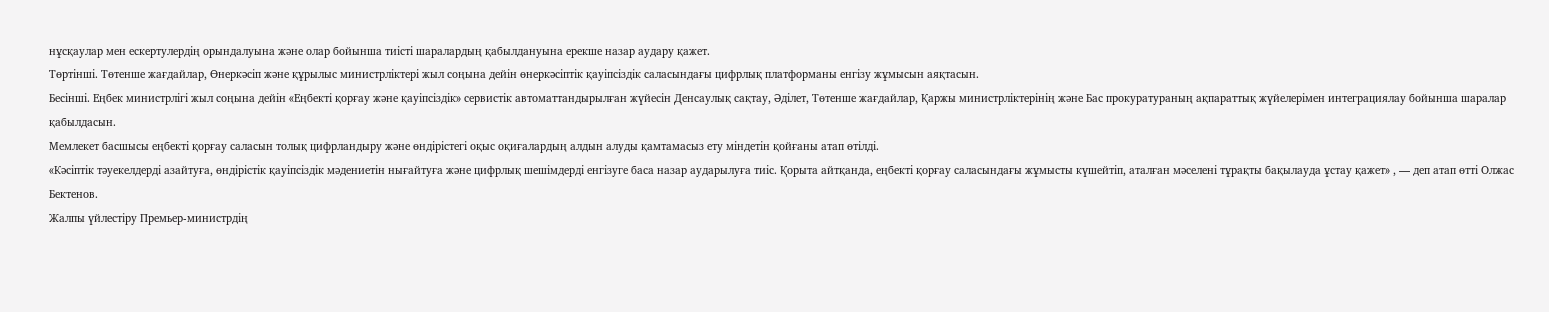нұсқаулар мен ескертулердің орындалуына және олар бойынша тиісті шаралардың қабылдануына ерекше назар аудару қажет.
Төртінші. Төтенше жағдайлар, Өнеркәсіп және құрылыс министрліктері жыл соңына дейін өнеркәсіптік қауіпсіздік саласындағы цифрлық платформаны енгізу жұмысын аяқтасын.
Бесінші. Еңбек министрлігі жыл соңына дейін «Еңбекті қорғау және қауіпсіздік» сервистік автоматтандырылған жүйесін Денсаулық сақтау, Әділет, Төтенше жағдайлар, Қаржы министрліктерінің және Бас прокуратураның ақпараттық жүйелерімен интеграциялау бойынша шаралар қабылдасын.
Мемлекет басшысы еңбекті қорғау саласын толық цифрландыру және өндірістегі оқыс оқиғалардың алдын алуды қамтамасыз ету міндетін қойғаны атап өтілді.
«Кәсіптік тәуекелдерді азайтуға, өндірістік қауіпсіздік мәдениетін нығайтуға және цифрлық шешімдерді енгізуге баса назар аударылуға тиіс. Қорыта айтқанда, еңбекті қорғау саласындағы жұмысты күшейтіп, аталған мәселені тұрақты бақылауда ұстау қажет» , — деп атап өтті Олжас Бектенов.
Жалпы үйлестіру Премьер-министрдің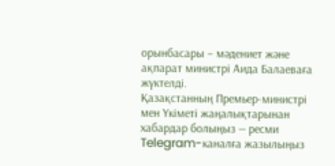орынбасары – мәдениет және ақпарат министрі Аида Балаеваға жүктелді.
Қазақстанның Премьер-министрі мен Үкіметі жаңалықтарынан хабардар болыңыз — ресми Telegram-каналға жазылыңыз